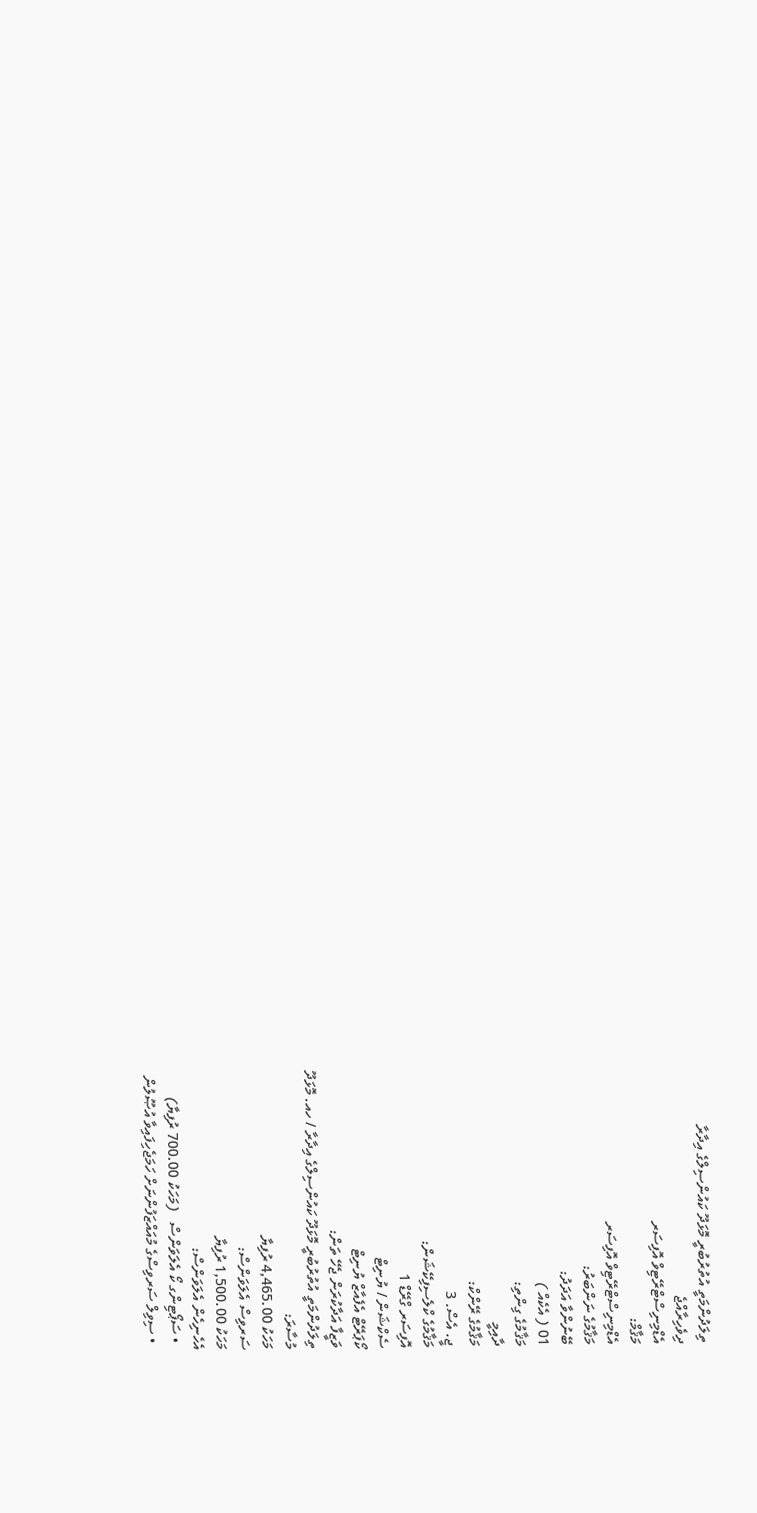ތިލަދުންމަތީ އުތުރުބުރީ މޮޅަދޫ ކައުންސިލްގެ އިދާރާ
ދިވެހިރާއްޖެ
އެޑްމިނިސްޓްރޭޓިވް އޮފިސަރ
މަޤާމް:
އެޑްމިނިސްޓްރޭޓިވް އޮފިސަރ
މަޤާމުގެ ނަންބަރު:
ބޭނުންވާ އަދަދު:
01 ( އެކެއް )
މަޤާމުގެ ގިންތި:
ދާއިމީ
މަޤާމުގެ ރޭންކް:
ޖީ. އެސް. 3
މަޤާމުގެ ކްލެސިފިކޭޝަން:
އޮފިސަރ ގްރޭޑް 1
ސެކްޝަން / ޔުނިޓް
ކޯޕަރޭޓް އެފެއާޒް ޔުނިޓް
ވަޒީފާ އަދާކުރަން ޖެހޭ ތަން:
ތިލަދުންމަތީ އުތުރުބުރީ މޮޅަދޫ ކައުންސިލްގެ އިދާރާ / ހއ. މޮޅަދޫ
މުސާރަ:
މަހަކު 4,465.00 ރުފިޔާ
ސަރވިސް އެލަވަންސް:
މަހަކު 1,500.00 ރުފިޔާ
އެހެނިހެން އެލަވަންސް:
  • ސަޕޯޓިންގ ކޯ އެލަވަންސް   (މަހަކު 700.00 ރުފިޔާ)
  • ސިވިލް ސަރވިސްގެ މުއައްޒަފުންނަށް ހަމަޖެހިފައިވާ އުޞޫލުން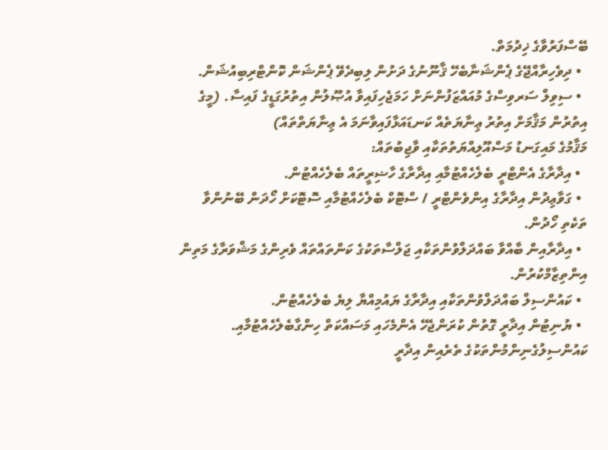ބޭސްފަރުވާގެ ޚިދުމަތް.
  • ދިވެހިރާއްޖޭގެ ޕެންޝަނާބެހޭ ޤާނޫނުގެ ދަށުން ލިބިދެވޭ ޕެންޝަން ކޮންޓްރިބިއުޝަން.
  • ސިވިލް ސަރވިސްގެ މުއައްޒަފުންނަށް ހަމަޖެހިފައިވާ އުޞޫލުން އިތުރުގަޑީގެ ފައިސާ. (މީގެ އިތުރުން މަޤާމަށް އިތުރު ޢިނާޔަތެއް ކަނޑައަޅާފައިވާނަމަ އެ ޢިނާޔަތްތައް)
މަޤާމުގެ މައިގަނޑު މަސްއޫލިއްޔަތުތަކާއި ވާޖިބުތައް:
  • އިދާރާގެ އެންޓްރީ ބެލެހެއްޓުމާއި އިދާރާގެ ހާޟިރީތައް ބެލެހެއްޓުން.
  • ގަވާޢިދުން އިދާރާގެ އިންވެންޓްރީ / ސްޓޮކް ބެލެހެއްޓުމާއި ސޮޓޮކަށް ހޯދަން ބޭނުންވާ ތަކެތި ހޯދުން.
  • އިދާރާއިން ބާއްވާ ބައްދަލްވުންތަކާއި ޖަލްސާތަކުގެ ކަންތައްތައް ވެރިންގެ މަޝްވަރާގެ މަތިން އިންތިޒާމްކުރުން.
  • ކައުންސިލް ބައްދަލްވުންތަކާއި އިދާރާގެ ޔައުމިއްޔާ ލިޔެ ބެލެހެއްޓުން.
  • ޔުނިޓުން އިދާރީ ގޮތުން ކުރަންޖެހޭ އެންމެހައި މަސައްކަތް ހިންގާބެލެހެއްޓުމާއި. ކައުންސިލުގެނިންމުންތަކުގެ ތެރެއިން އިދާރީ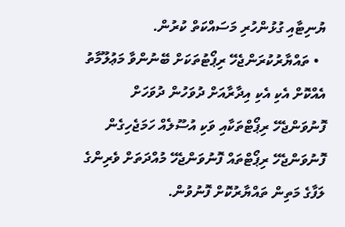ޔުނިޓާއި ގުޅުންހުރި މަސައްކަތް ކުރުން.
  • ތައްޔާރުކުރަންޖެހޭ ރިޕޯޓުތަކަށް ބޭނުންވާ މަޢުލޫމާތު އެއްކޮށް އެކި އެކި އިދާރާއަށް ދުވަހުން ދުވަހަށް ފޮނުވަންޖެހޭ ރިޕޯޓްތަކާއި ވަކި އުސޫލެއް ހަމަޖެހިގެން ފޮނުވަންޖެހޭ ރިޕޯޓްތައް ފޮނުވަންޖެހޭ މުއްދަތަށް ވެރިންގެ ލަފާގެ މަތިން ތައްޔާރުކޮށް ފޮނުވުން.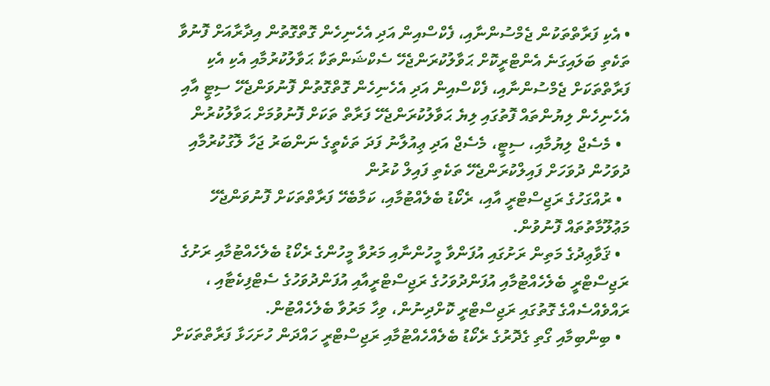• އެކި ފަރާތްތަކުން ޖެމްސުންނާއި، ފެކްސްއިން އަދި އެހެނިހެން ގޮތްގޮތުން އިދާރާއަށް ފޮނުވާ ތަކެތި ބަލައިގަނެ އެންޓްރީކޮށް ޙަވާލުކުރަންޖެހޭ ސެކްޝަންތަކާ ޙަވާލުކުރުމާއި އެކި އެކި ފަރާތްތަކަށް ޖެމްސުންނާއި، ފެކްސްއިން އަދި އެހެނިހެން ގޮތްގޮތުން ފޮނުވަންޖެހޭ ސިޓީ އާއި އެހެނިހެން ލިޔުންތައް ފޮތުގައި ލިޔެ ޙަވާލުކުރަންޖެހޭ ފަރާތް ތަކަށް ފޮނުވުމަށް ޙަވާލުކުރުން
  • މެސެޖް ލިޔުމާއި، ސިޓީ، މެސެޖް އަދި ޢިއުލާނު ފަދަ ތަކެތީގެ ނަންބަރު ޖަހާ ލޮގުކުރުމާއި ދުވަހުން ދުވަހަށް ފައިލްކުރަންޖެހޭ ތަކެތި ފައިލް ކުރުން
  • ރުއްގަހުގެ ރަޖިސްޓްރީ އާއި، ރެކޯޑު ބެލެއްޓުމާއި، ކަމާބެހޭ ފަރާތްތަކަށް ފޮނުވަންޖެހޭ މަޢުލޫމާތުތައް ފޮނުވުން.
  • ޤަވާޢިދުގެ މަތިން ރަށުގައި އުފަންވާ މީހުންނާއި މަރުވާ މީހުންގެ ރެކޯޑު ބެލެހެއްޓުމާއި ރަށުގެ ރަޖިސްޓްރީ ބެލެހެއްޓުމާއި އުފަންދުވަހުގެ ރަޖިސްޓްރީއާއި އުފަންދުވަހުގެ ސެޓްފިކެޓާއި ، ރައްވެއްސެއްގެ ގޮތުގައި ރަޖިސްޓްރީ ކޮށްދިނުން، ވިހާ މަރުވާ ބެލެހެއްޓުން.
  • ބިންބިމާއި ގޯތި ގެދޮރުގެ ރެކޯޑު ބެލެއްހެއްޓުމާއި ރަޖިސްޓްރީ ހައްދަން ހުށަހަޅާ ފަރާތްތަކަށް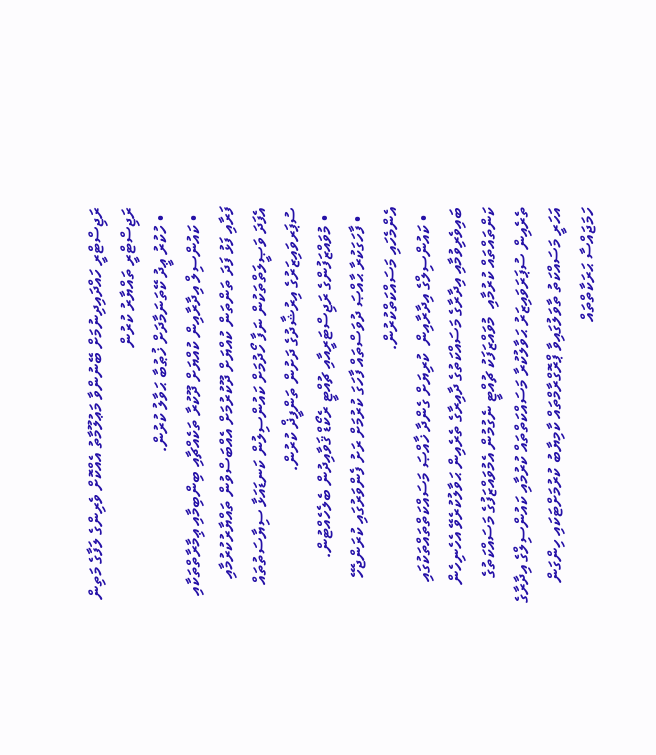ރަޖިސްޓްރީ ހައްދައިދިނުމަށް ބޭނުންވާ މަޢުލޫމާތު އެއްކޮށް ވެރިންގެ ލަފާގެ މަތިން ރަޖިސްޓްރީ ތައްޔާރު ކުރުން
  • ހުކުރު ޢީދު ކޭތަނަމާދަށް ޚުޠުބާ ޙަވާލު ކުރުން.
  • ކައުންސިލް އިދާރާއިން ކުއްޔަށް ދޫކުރާ ތަކެއްޗާއި ބިންބިމާއި ޢިމާރާތްތަކާއި ފަރާއި ފަޅު ފަދަ ތަންތަން ކުއްޔަށް ދޫކުރުމަށް އެއްބަސްވުން ތައްޔާރުކުރުމާއި އެފަދަ ވަޞީލަތްތަކުން ނަފާ ހޯދުމަށް ކައުންސިލުން ކަނޑައަޅާ ސިޔާސަތުތައް ސުޕަރވައިޒަރުގެ އިރުޝާދުގެ ދަށުން ތަންފީޛް ކުރުން.
  • މުވައްޒަފުންގެ ރަޖިސްޓަރީއާއި ޗުއްޓީ ރެކޯޑް ޤަވާއިދުން ބެލެހެއްޓުން.
  • ފާހަގަކުރާ ޙާއްޞަ ދުވަސްތައް ފާހަގަ ކުރުމަށް ރަށު ފެންވަރުގައި ކުރަންޖެހޭ އެންމެހައި މަސައްކަތްކުރުން.
  • ކައުންސިލްގެ އިދާރާއިން  ކުރިޔަށް ގެންދާ ޚާއްޞަ މަސައްކަތްތައްތަކުގައި ބައިވެރިވުމާއި އިދާރާގެ މަސައްކަތުގެ ދާއިރާގެ ތެރެއިން ޙަވާލުކުރެވޭ އެހެނިހެން ކަންތައްތައް ކުރުމާއި  މުވައްޒަފަކު ޗުއްޓީ ނެގުމުން އެމުވައްޒަފުގެ މަސައްކަތުގެ ތެރެއިން ސުޕަރަވައިޒަރު ޙަވާލުކުރާ މަސައްކަތްތައް ކުރުމާއި ކައުންސިލްގެ އިދާރާގެ އަހަރީ މަސައްކަތު ތާވަލުގައިވާ ޕްރޮގްރާމްތައް ކާމިޔާބު ކުރުމަށްޓަކައި ހިންގަން ހަމަޖައްސާ ޙަރަކާތްތައް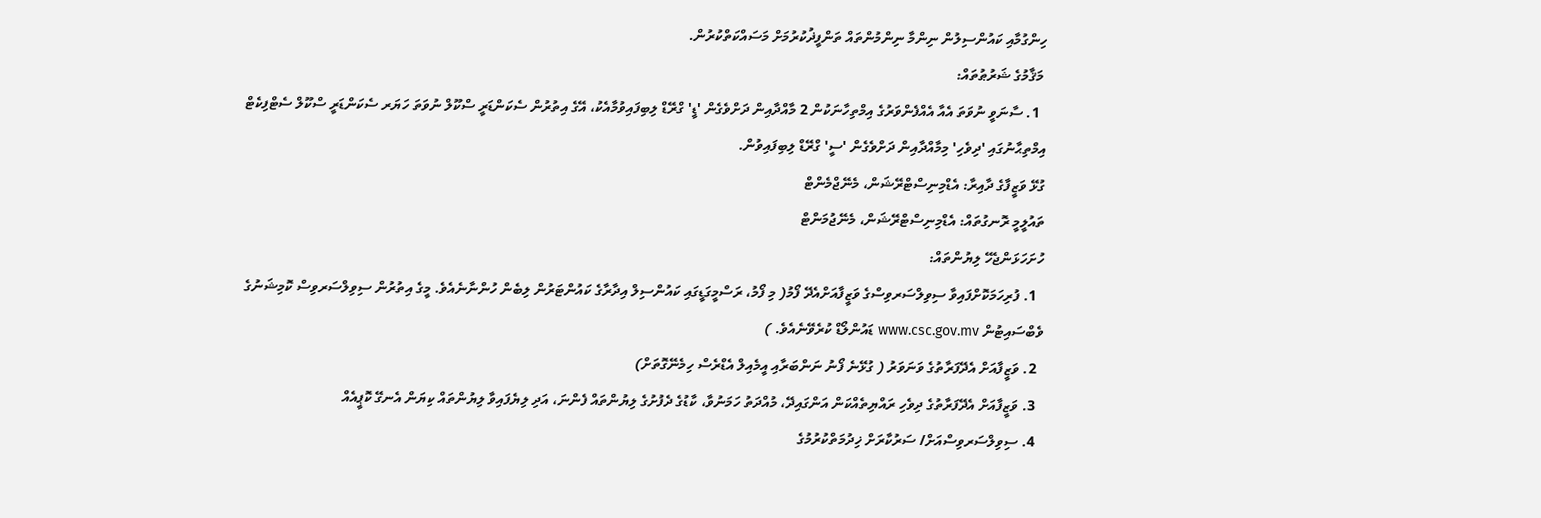ހިންގުމާއި ކައުންސިލުން ނިންމާ ނިންމުންތައް ތަންފީޛުކުރުމަށް މަސައްކަތްކުރުން.
 މަޤާމުގެ ޝަރުޠުތައް:
  1. ސާނަވީ ނުވަތަ އެއާ އެއްފެންވަރުގެ އިމްތިހާނަކުން 2 މާއްދާއިން ދަށްވެގެން 'ޑީ' ގްރޭޑް ލިބިފައިވުމާއެކު، އޭގެ އިތުރުން ސެކަންޑަރީ ސްކޫލް ނުވަތަ ހަޔަރ ސެކަންޑަރީ ސްކޫލް ސެޓްފިކެޓް އިމްތިޙާނުގައި 'ދިވެހި' މިމާއްދާއިން ދަށްވެގެން 'ސީ' ގްރޭޑް ލިބިފައިވުން.
ގުޅޭ ވަޒީފާގެ ދާއިރާ: އެޑްމިނިސްޓްރޭޝަން، މެނޭޖްމެންޓް
ތައުލީމީ ރޮނގުތައް: އެޑްމިނިސްޓްރޭޝަން، މެނޭޖުމަންޓް
ހުށަހަޅަންޖެހޭ ލިޔުންތައް:
  1. ފުރިހަމަކޮށްފައިވާ ސިވިލްސަރވިސްގެ ވަޒީފާއަށްއެދޭ ފޯމު( މި ފޯމު، ރަސްމީގަޑީގައި ކައުންސިލް އިދާރާގެ ކައުންޓަރުން ލިބެން ހުންނާނެއެވެ. މީގެ އިތުރުން ސިވިލްސަރވިސް ކޮމިޝަނުގެ ވެބްސައިޓުން www.csc.gov.mv ޑައުންލޯޑް ކުރެވޭނެއެވެ. )
  2. ވަޒީފާއަށް އެދޭފަރާތުގެ ވަނަވަރު ( ގުޅޭނެ ފޯނު ނަންބަރާއި އީމެއިލް އެޑްރެސް ހިމެނޭގޮތަށް)
  3. ވަޒީފާއަށް އެދޭފަރާތުގެ ދިވެހި ރައްޔިތެއްކަން އަންގައިދޭ، މުއްދަތު ހަމަނުވާ، ކާޑުގެ ދެފުށުގެ ލިޔުންތައް ފެންނަ، އަދި ލިޔެފައިވާ ލިޔުންތައް ކިޔަން އެނގޭ ކޮޕީއެއް
  4. ސިވިލްސަރވިސްއަށް/ ސަރުކާރަށް ޚިދުމަތްކުރުމުގެ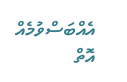އެއްބަސްވުމެއް އޮތް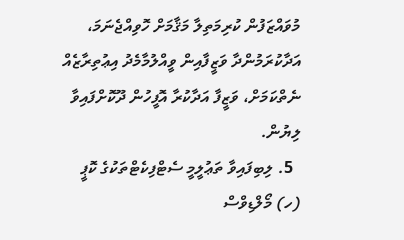މުވައްޒަފުން ކުރިމަތިލާ މަޤާމަށް ހޮވިއްޖެނަމަ، އަދާކުރަމުންދާ ވަޒީފާއިން ވީއްލުމާމެދު އިޢުތިރާޒެއް ނެތްކަމަށް، ވަޒީފާ އަދާކުރާ އޮފީހުން ދޫކޮށްފައިވާ ލިޔުން.
  5. ލިބިފައިވާ ތަޢުލީމީ ސެޓްފިކެޓްތަކުގެ ކޮޕީ
(ހ) މޯލްޑިވްސް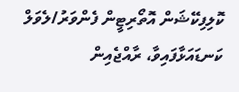ކޮލިފިކޭޝަން އޮތޯރިޓީން ފެންވަރު/ލެވަލް ކަނޑައަޅާފައިވާ، ރާއްޖެއިން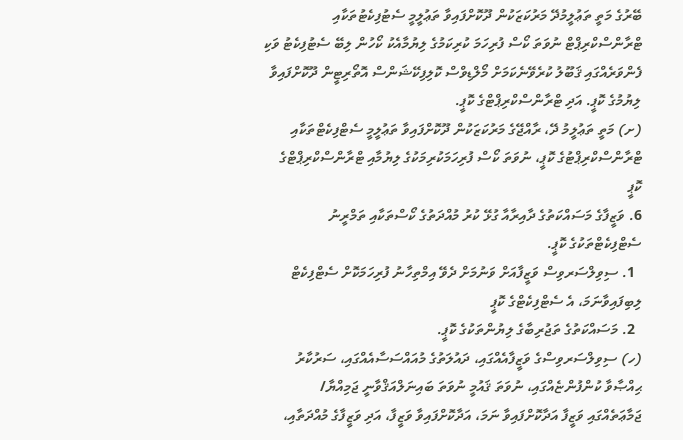ބޭރުގެ މަތީ ތަޢުލީމުދޭ މަރުކަޒަކުން ދޫކޮށްފައިވާ ތަޢުލީމީ ސެޓުފިކެޓުތަކާއި ޓްރާންސްކްރިޕްޓް ނުވަތަ ކޯސް ފުރިހަމަ ކުރިކަމުގެ ލިޔުމާއެކު ކޯހުން ލިބޭ ސެޓުފިކެޓު ވަކި ފެންވަރެއްގައި ޤަބޫލު ކުރެވޭނެކަމަށް މޯލްޑިވްސް ކޮލިފިކޭޝަންސް އޮތޯރިޓީން ދޫކޮށްފައިވާ ލިޔުމުގެ ކޮޕީ. އަދި ޓްރާންސްކްރިޕްޓްގެ ކޮޕީ.
(ށ) މަތީ ތަޢުލީމު ދޭ، ރާއްޖޭގެ މަރުކަޒަކުން ދޫކޮށްފައިވާ ތަޢުލީމީ ސެޓްފިކެޓްތަކާއި ޓްރާންސްކްރިޕްޓުގެ ކޮޕީ، ނުވަތަ ކޯސް ފުރިހަމަކުރިމަކުގެ ލިޔުމާއި ޓްރާންސްކްރިޕްޓްގެ ކޮޕީ
6. ވަޒީފާގެ މަސައްކަތުގެ ދާއިރާއާ ގުޅޭ ކުރު މުއްދަތުގެ ކޯސްތަކާއި ތަމްރީނު ސެޓްފިކެޓްތަކުގެ ކޮޕީ.
  1. ސިވިލްސަރވިސް ވަޒީފާއަށް ވަނުމަށް ދެވޭ އިމްތިހާނު ފުރިހަމަކޮށް ސެޓްފިކެޓް ލިބިފައިވާނަމަ، އެ ސެޓްފިކެޓްގެ ކޮޕީ
  2. މަސައްކަތުގެ ތަޖުރިބާގެ ލިޔުންތަކުގެ ކޮޕީ.
(ހ) ސިވިލްސަރވިސްގެ ވަޒީފާއެއްގައި، ދައުލަތުގެ މުއައްސަސާއެއްގައި، ސަރުކާރު ޙިއްޞާވާ ކުންފުންޏެއްގައި، ނުވަތަ ޤައުމީ ނުވަތަ ބައިނަލްއަޤްވާނީ ޖަމިއްޔާ/ ޖަމާޢަތެއްގައި ވަޒީފާ އަދާކޮށްފައިވާ ނަމަ، އަދާކޮށްފައިވާ ވަޒީފާ، އަދި ވަޒީފާގެ މުއްދަތާއި،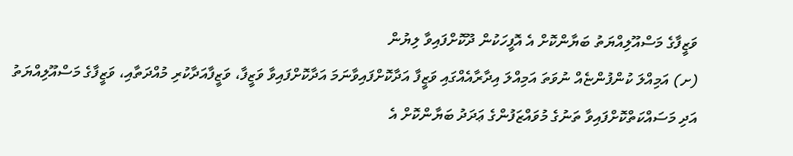ވަޒީފާގެ މަސްއޫލިއްޔަތު ބަޔާންކޮށް އެ އޮފީހަކުން ދޫކޮށްފައިވާ ލިޔުން
(ށ) އަމިއްލަ ކުންފުންޏެއް ނުވަތަ އަމިއްލަ އިދާރާއެއްގައި ވަޒީފާ އަދާކޮށްފައިވާނަމަ އަދާކޮށްފައިވާ ވަޒީފާ، ވަޒީފާއަދާކުރި މުއްދަތާއި، ވަޒީފާގެ މަސްއޫލިއްޔަތު އަދި މަސައްކަތްކޮށްފައިވާ ތަނުގެ މުވައްޒަފުންގެ ޢަދަދު ބަޔާންކޮށް އެ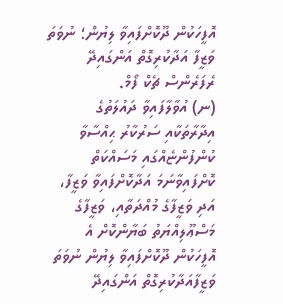އޮފީހަކުން ދޫކޮށްފައިވާ ލިޔުން؛ ނުވަތަ ވަޒީފާ އަދާކުރިގޮތް އަންގައިދޭ ރެފަރެންސް ޗެކް ފޯމް.
(ނ) އުވާލާފައިވާ ދައުލަތުގެ އިދާރާތަކާއި ސަރުކާރު ޙިއްސާވާ ކުންފުންޏެއްގައި މަސައްކަތް ކޮށްފައިވާނަމަ އަދާކޮށްފައިވާ ވަޒީފާ، އަދި ވަޒީފާގެ މުއްދަތާއި، ވަޒީފާގެ މަސްޢޫލިއްޔަތު ބަޔާންކޮށް އެ އޮފީހަކުން ދޫކޮށްފައިވާ ލިޔުން ނުވަތަ ވަޒީފާއަދާކުރިގޮތް އަންގައިދޭ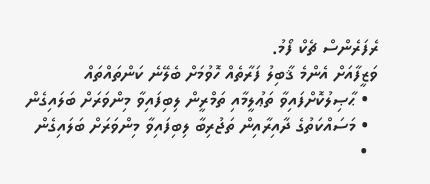ރެފަރެންސް ޗެކް ފޯމު.
ވަޒީފާއަށް އެންމެ ޤާބިލު ފަރާތެއް ހޮވުމަށް ބެލޭނެ ކަންތައްތައް
  • ޙާޞިލުކޮށްފައިވާ ތަޢުލީމާއި ތަމްރީން ލިބިފައިވާ މިންވަރަށް ބަލައިގެން
  • މަސައްކަތުގެ ދާއިރާއިން ތަޖުރިބާ ލިބިފައިވާ މިންވަރަށް ބަލައިގެން
  •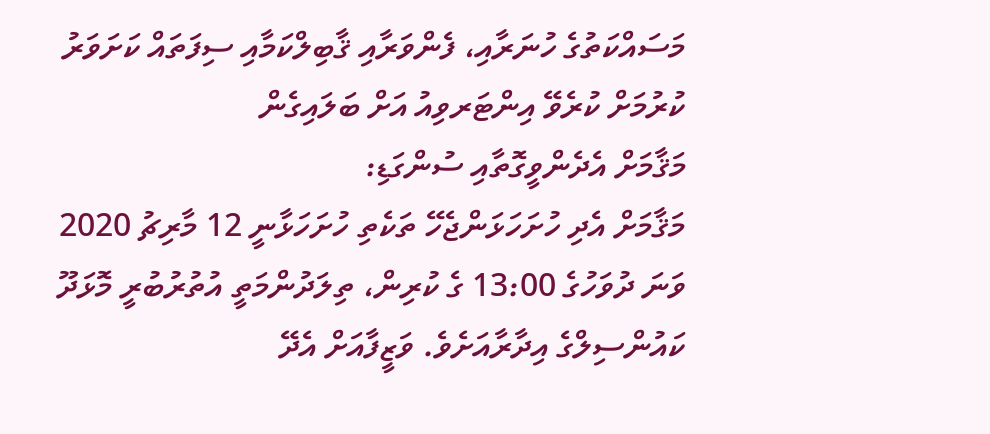މަސައްކަތުގެ ހުނަރާއި، ފެންވަރާއި ޤާބިލްކަމާއި ސިފަތައް ކަށަވަރު ކުރުމަށް ކުރެވޭ އިންޓަރވިއު އަށް ބަލައިގެން
މަޤާމަށް އެދެންވީގޮތާއި ސުންގަޑި:
މަޤާމަށް އެދި ހުށަހަޅަންޖެހޭ ތަކެތި ހުށަހަޅާނީ 12 މާރިޗު 2020 ވަނަ ދުވަހުގެ 13:00 ގެ ކުރިން، ތިލަދުންމަތީ އުތުރުބުރީ މޮޅަދޫ ކައުންސިލްގެ އިދާރާއަށެވެ. ވަޒީފާއަށް އެދޭ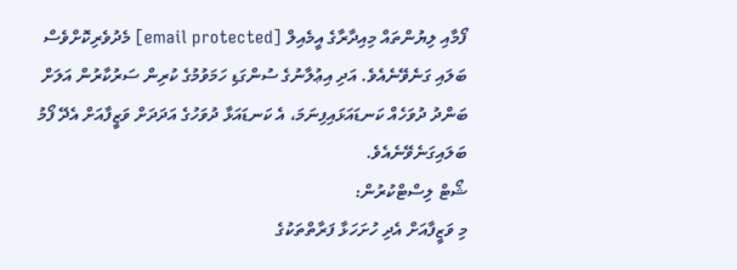ފޯމާއި ލިޔުންތައް މިއިދާރާގެ އީމެއިލް [email protected] މެދުވެރިކޮށްވެސް ބަލައި ގަނެވޭނެއެވެ. އަދި އިޢުލާނުގެ ސުންގަޑި ހަމަވުމުގެ ކުރިން ސަރުކާރުން އަލަށް ބަންދު ދުވަހެއް ކަނޑައަޅައިފިނަމަ، އެ ކަނޑައަޅާ ދުވަހުގެ އަދަދަށް ވަޒީފާއަށް އެދޭ ފޯމު ބަލައިގަނެވޭނެއެވެ.
ޝޯޓް ލިސްޓްކުރުން:
މި ވަޒީފާއަށް އެދި ހުށަހަޅާ ފަރާތްތަކުގެ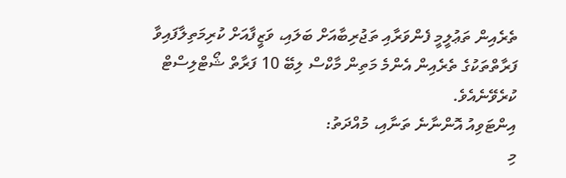ތެރެއިން ތަޢުލީމީ ފެންވަރާއި ތަޖުރިބާއަށް ބަލައި، ވަޒީފާއަށް ކުރިމަތިލާފައިވާ ފަރާތްތަކުގެ ތެރެއިން އެންމެ މަތިން މާކްސް ލިބޭ 10 ފަރާތް ޝޯޓްލިސްޓް ކުރެވޭނެއެވެ.
އިންޓަވިއު އޮންނާނެ ތަނާއި، މުއްދަތު:
މި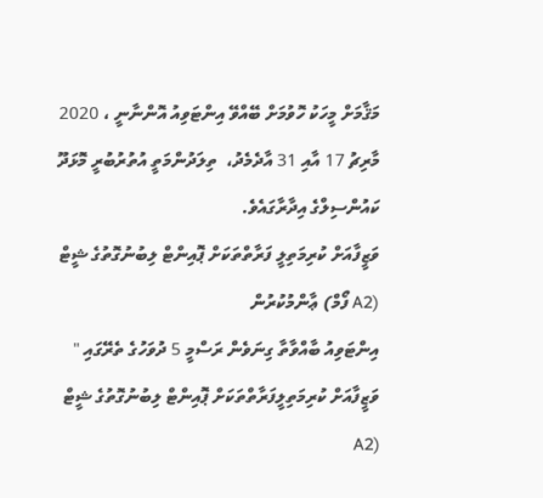މަޤާމަށް މީހަކު ހޮވުމަށް ބޭއްވޭ އިންޓަވިއު އޮންނާނީ ، 2020 މާރިޗު 17 އާއި 31 އާދެމެދު،  ތިލަދުންމަތީ އުތުރުބުރީ މޮޅަދޫ ކައުންސިލްގެ އިދާރާގައެވެ.
ވަޒީފާއަށް ކުރިމަތިލީ ފަރާތްތަކަށް ޕޮއިންޓް ލިބުނުގޮތުގެ ޝީޓް (A2 ފޯމް) ޢާންމުކުރުން
އިންޓަވިއު ބާއްވާތާ ގިނަވެން ރަސްމީ 5 ދުވަހުގެ ތެރޭގައި " ވަޒީފާއަށް ކުރިމަތިލީފަރާތްތަކަށް ޕޮއިންޓް ލިބުނުގޮތުގެ ޝީޓް (A2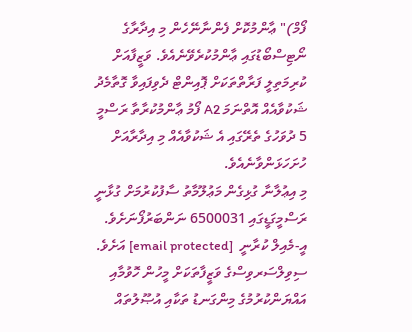ފޯމް)" ޢާންމުކޮށް ފެންނާނޭހެން މި އިދާރާގެ ނޯޓިސްބޯޑުގައި ޢާންމުކުރެވޭނެއެވެ. ވަޒީފާއަށް ކުރިމަތިލީ ފަރާތްތަކަށް ޕޮއިންޓް ދެވިފައިވާ ގޮތާމެދު ޝަކުވާއެއް އޮތްނަމަ A2 ފޯމު ޢާންމުކުރާތާ ރަސްމީ 5 ދުވަހުގެ ތެރޭގައި އެ ޝަކުވާއެއް މި އިދާރާއަށް ހުށަހަޅަންވާނެއެވެ.
މި އިޢުލާނާ ގުޅިގެން މަޢުލޫމާތު ސާފުކުރުމަށް ގުޅާނީ ރަސްމީގަޑީގައި 6500031 ނަންބަރުފޯނަށެވެ. އީ-މެއިލް ކުރާނީ  [email protected] އަށެވެ.
ސިވިލްސަރވިސްގެ ވަޒީފާތަކަށް މީހުން ހޮވުމާއި އައްޔަންކުރުމުގެ މިންގަނޑު ތަކާއި އުޞޫލުތައް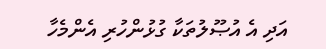އަދި އެ އުޞޫލުތަކާ ގުޅުންހުރި އެންމެހާ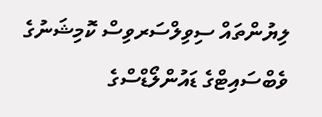ލިޔުންތައް ސިވިލްސަރވިސް ކޮމިޝަނުގެ ވެބްސައިޓްގެ ޑައުންލޯޑްސްގެ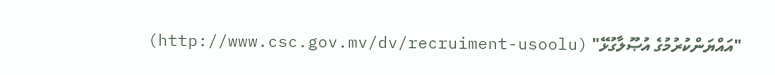"އައްޔަންކުރުމުގެ އުޞޫލާގުޅޭ" (http://www.csc.gov.mv/dv/recruiment-usoolu)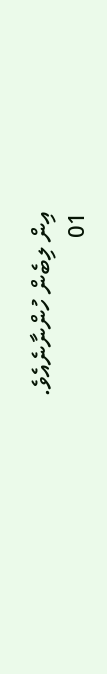އިން ލިބެން ހުންނާނެއެވެ.
01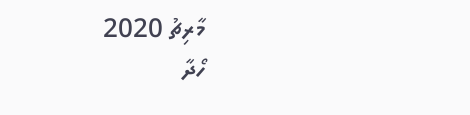މާރިޗު 2020
ހޯދާ